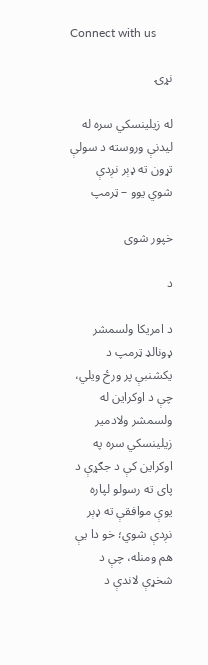Connect with us

نړۍ

له زیلینسکي سره له لیدنې وروسته د سولې تړون ته ډېر نږدې شوي يوو – ټرمپ

خپور شوی

د

د امریکا ولسمشر ډونالډ ټرمپ د یکشنبې پر ورځ ویلي، چې د اوکراین له ولسمشر ولادمیر زیلینسکي سره په اوکراین کې د جګړې د پای ته رسولو لپاره یوې موافقې ته ډېر نږدې شوي؛ خو دا یې هم ومنله، چې د شخړې لاندې د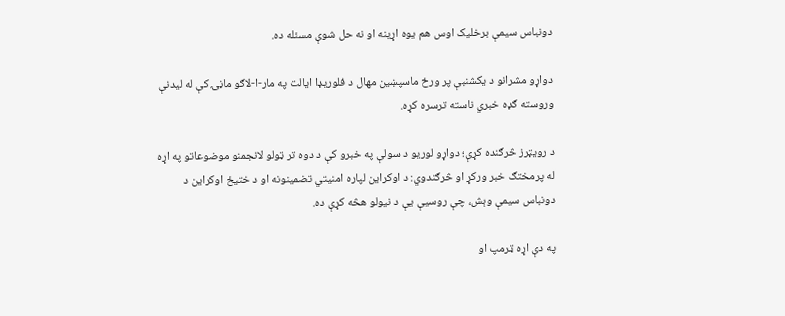دونباس سیمې برخلیک اوس هم یوه اړینه او نه حل شوې مسئله ده.

دواړو مشرانو د یکشنبې پر ورځ ماسپښین مهال د فلوریډا ایالت په مار-ا-لاګو ماڼۍ کې له لیدنې وروسته ګډه خبري ناسته ترسره کړه.

د رویټرز څرګنده کړې؛ دواړو لوریو د سولې په خبرو کې د دوه تر ټولو لانجمنو موضوعاتو په اړه له پرمختګ خبر ورکړ او څرګندوي: د اوکراین لپاره امنیتي تضمینونه او د ختیځ اوکراین د دونباس سیمې وېش، چې روسیې یې د نیولو هڅه کړې ده.

په دې اړه ټرمپ او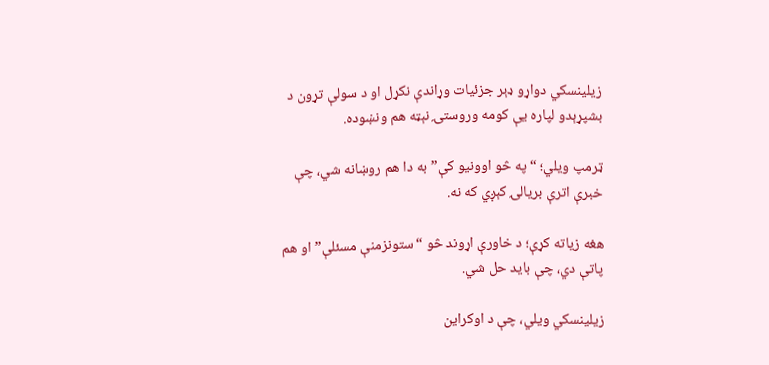زیلینسکي دواړو ډېر جزئیات وړاندې نکړل او د سولې تړون د بشپړېدو لپاره یې کومه وروستۍ نېټه هم ونښوده.

ټرمپ ویلي؛ “په څو اوونیو کې” به دا هم روښانه شي، چې خبرې اترې بریالۍ کېږي که نه.

هغه زیاته کړې؛ د خاورې اړوند څو “ستونزمنې مسئلې” او هم پاتې دي، چې باید حل شي.

زیلینسکي ویلي، چې د اوکراین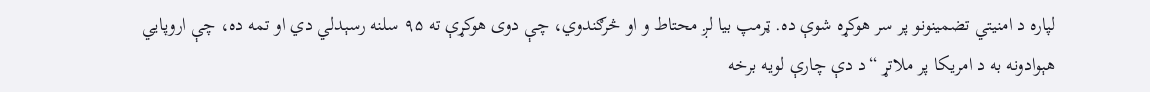لپاره د امنیتي تضمینونو پر سر هوکړه شوې ده. ټرمپ بیا لږ محتاط و او څرګندوي، چې دوی هوکړې ته ۹۵ سلنه رسېدلي دي او تمه ده، چې اروپایي هېوادونه به د امریکا پر ملاتړ “د دې چارې لویه برخه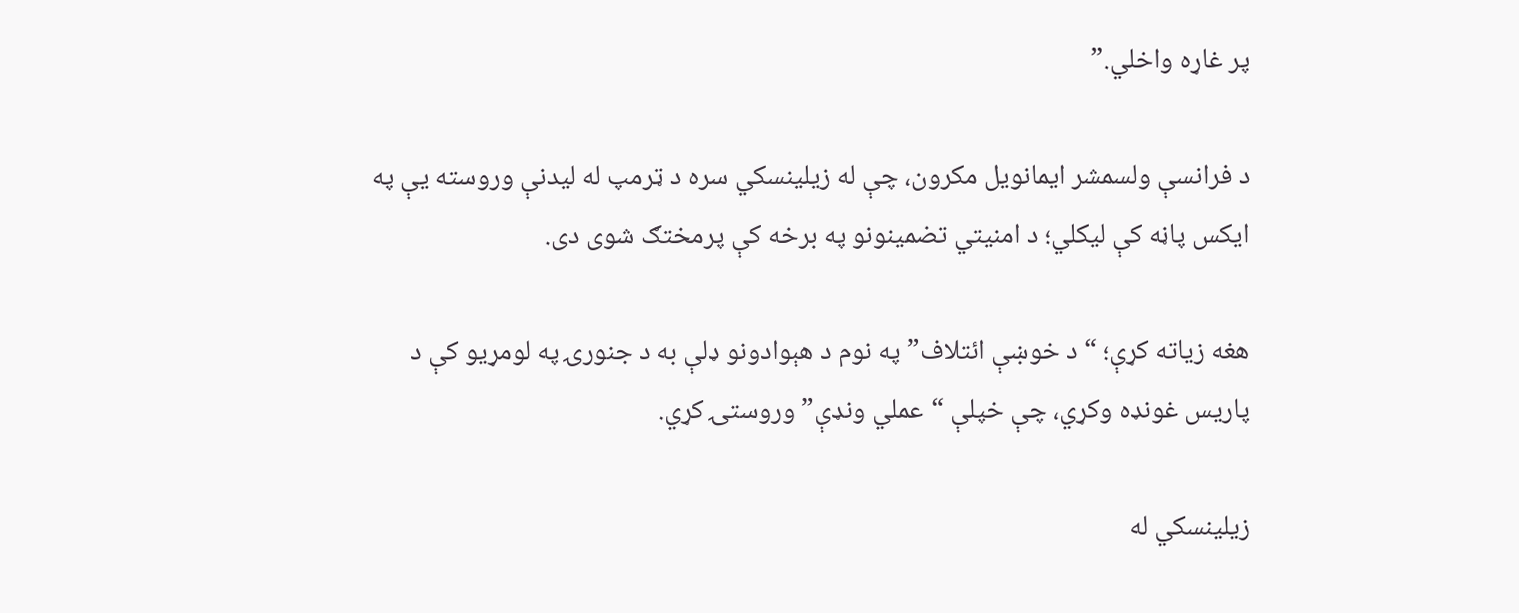پر غاړه واخلي.”

د فرانسې ولسمشر ایمانویل مکرون، چې له زیلینسکي سره د ټرمپ له لیدنې وروسته یې په ایکس پاڼه کې لیکلي؛ د امنیتي تضمینونو په برخه کې پرمختګ شوی دی.

هغه زیاته کړې؛ “د خوښې ائتلاف” په نوم د هېوادونو ډلې به د جنورۍ په لومړیو کې د پاریس غونډه وکړي، چې خپلې “عملي ونډې” وروستۍ کړي.

زیلینسکي له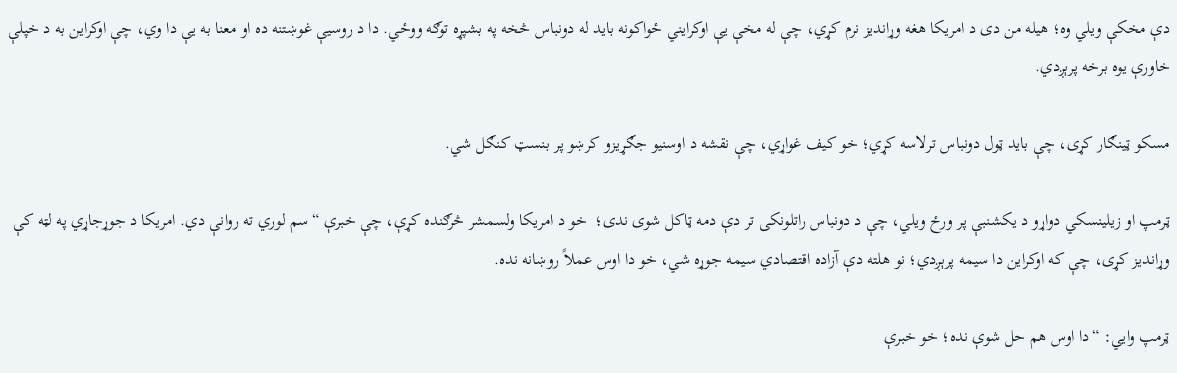دې مخکې ویلي وه؛ هیله من دی د امریکا هغه وړاندیز نرم کړي، چې له مخې یې اوکرایني ځواکونه باید له دونباس څخه په بشپړه توګه ووځي. دا د روسیې غوښتنه ده او معنا به یې دا وي، چې اوکراین به د خپلې خاورې یوه برخه پرېږدي.

مسکو ټینګار کړی، چې باید ټول دونباس ترلاسه کړي؛ خو کیف غواړي، چې نقشه د اوسنیو جګړیزو کرښو پر بنسټ کنګل شي.

ټرمپ او زیلینسکي دواړو د یکشنبې پر ورځ ویلي، چې د دونباس راتلونکی تر دې دمه ټاکل شوی ندی؛  خو د امریکا ولسمشر څرګنده کړې، چې خبرې “سم لوري ته روانې دي. امریکا د جوړجاړي په لټه کې وړاندیز کړی، چې که اوکراین دا سیمه پرېږدي؛ نو هلته دې آزاده اقتصادي سیمه جوړه شي، خو دا اوس عملاً روښانه نده.

ټرمپ وایي: “دا اوس هم حل شوې نده؛ خو خبرې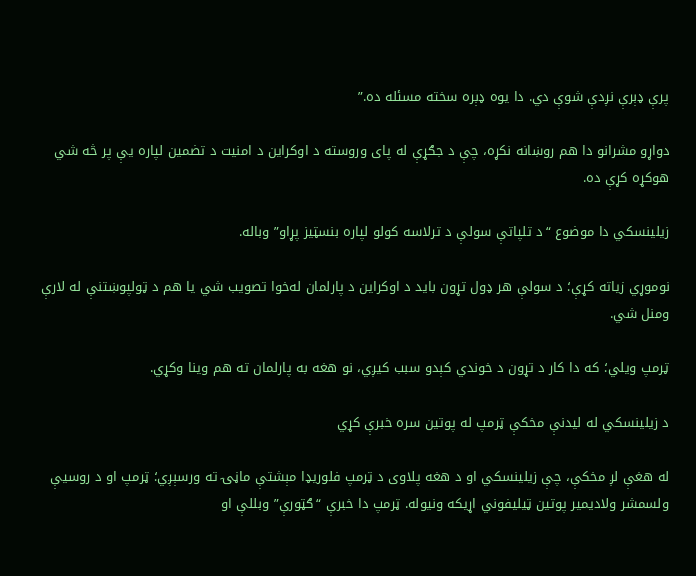پرې ډېرې نږدې شوې دي. دا یوه ډېره سخته مسئله ده.”

دواړو مشرانو دا هم روښانه نکړه، چې د جګړې له پای وروسته د اوکراین د امنیت د تضمین لپاره یې پر څه شي هوکړه کړې ده.

زیلینسکي دا موضوع “د تلپاتې سولې د ترلاسه کولو لپاره بنسټیز پړاو” وباله.

نوموړي زیاته کړې؛ د سولې هر ډول تړون باید د اوکراین د پارلمان له‌خوا تصویب شي یا هم د ټولپوښتنې له لارې ومنل شي.

ټرمپ ویلي؛ که دا کار د تړون د خوندي کېدو سبب کیږي، نو هغه به پارلمان ته هم وینا وکړي.

د زیلینسکي له لیدنې مخکې ټرمپ له پوتین سره خبرې کړي

له هغې لږ مخکې، چې زیلینسکي او د هغه پلاوی د ټرمپ فلوریډا مېشتې ماڼۍ ته ورسېږي؛ ټرمپ او د روسیې ولسمشر ولادیمیر پوتین ټیلیفوني اړیکه ونیوله. ټرمپ دا خبرې “ګټورې” وبللې او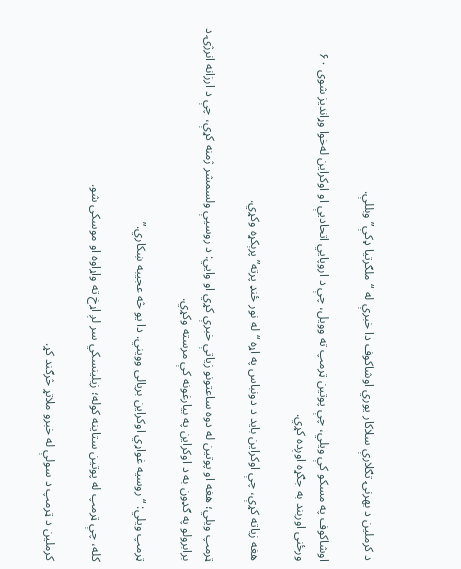د کرملین د بهرنۍ تګلارې سلاکار یوري اوشاکوف دا خبرې له “ملګرتیا ډکې” وبللې.

اوشاکوف په مسکو کې ویلي، چې پوتین ټرمپ ته وویل، چې د اروپایي اتحادیې او اوکراین له‌خوا وړاندیز شوی ۶۰ ورځنی اوربند به جګړه اوږده کړي.

هغه زیاته کړې، چې اوکراین باید د دونباس په اړه “له نور ځنډ پرته” پرېکړه وکړي.

ټرمپ ویلي؛ هغه او پوتین له دوه ساعتونو زیاتې خبرې کړي او وایي: د روسیې ولسمشر ژمنه کړې، چې د ارزانه انرژۍ د برابرولو په ګډون به د اوکراین په بیارغونه کې مرسته وکړي.

ټرمپ ویلي: “روسیه غواړي اوکراین بریالی وویني. دا یو څه عجیبه ښکاري.”

کله، چې ټرمپ له پوتین ستاینه کوله؛ زیلینسکي سر لږ اړخ ته واړاوه او موسکی شو.

کرملین د ټرمپ د سولې له خبرو ملاتړ څرګند کړ.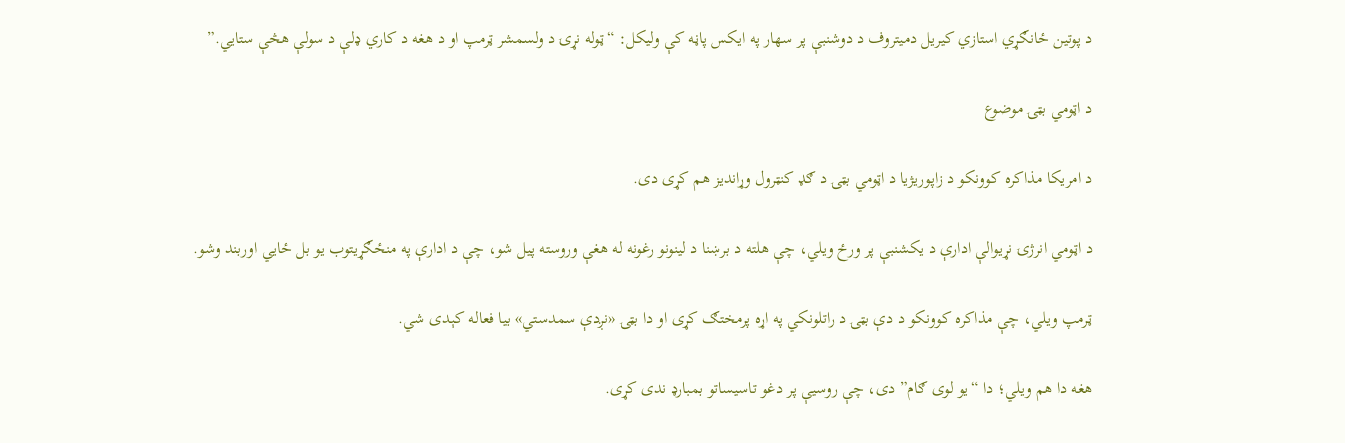د پوتین ځانګړي استازي کیریل دمیتروف د دوشنبې پر سهار په ایکس پاڼه کې ولیکل: “ټوله نړۍ د ولسمشر ټرمپ او د هغه د کاري ډلې د سولې هڅې ستایي.”

د اټومي بټۍ موضوع

د امریکا مذاکره کوونکو د زاپوریژیا د اټومي بټۍ د ګډ کنټرول وړاندیز هم کړی دی.

د اټومي انرژۍ نړیوالې ادارې د یکشنبې پر ورځ ویلي، چې هلته د برښنا د لینونو رغونه له هغې وروسته پیل شو، چې د ادارې په منځګړیتوب یو بل ځايي اوربند وشو.

ټرمپ ویلي، چې مذاکره کوونکو د دې بټۍ د راتلونکي په اړه پرمختګ کړی او دا بټۍ «نږدې سمدستي» بیا فعاله کېدی شي.

هغه دا هم ویلي؛ دا “یو لوی ګام” دی، چې روسیې پر دغو تاسیساتو بمبارډ ندی کړی.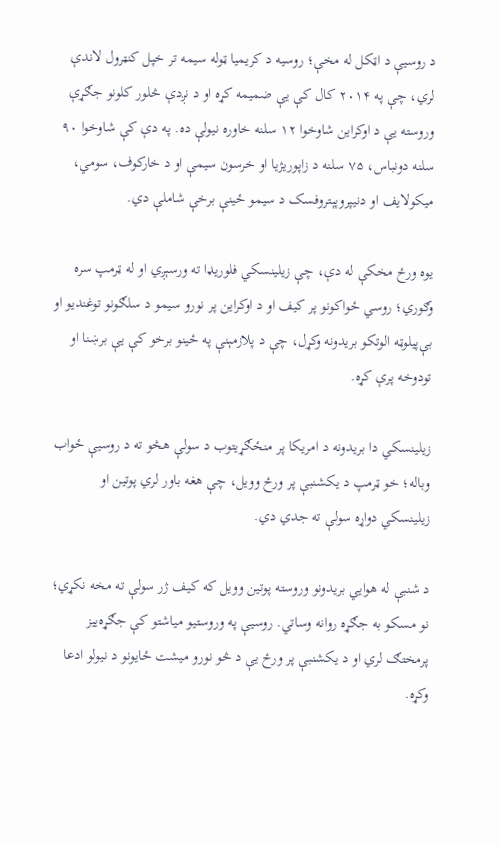د روسیې د اټکل له مخې؛ روسیه د کریمیا ټوله سیمه تر خپل کنټرول لاندې لري، چې په ۲۰۱۴ کال کې یې ضمیمه کړه او د نږدې څلور کلونو جګړې وروسته یې د اوکراین شاوخوا ۱۲ سلنه خاوره نیولې ده. په دې کې شاوخوا ۹۰ سلنه دونباس، ۷۵ سلنه د زاپوریژیا او خرسون سیمې او د خارکوف، سومي، میکولایف او دنیپروپېتروفسک د سیمو ځینې برخې شاملې دي.

یوه ورځ مخکې له دې، چې زیلینسکي فلوریډا ته ورسېږي او له ټرمپ سره وګوري؛ روسي ځواکونو پر کیف او د اوکراین پر نورو سیمو د سلګونو توغندیو او بې‌پیلوټه الوتکو بریدونه وکړل، چې د پلازمېنې په ځینو برخو کې یې برښنا او تودوخه پرې کړه.

زیلینسکي دا بریدونه د امریکا پر منځګړیتوب د سولې هڅو ته د روسیې ځواب وباله؛ خو ټرمپ د یکشنبې پر ورځ وویل، چې هغه باور لري پوتین او زیلینسکي دواړه سولې ته جدي دي.

د شنبې له هوایي بریدونو وروسته پوتین وویل که کیف ژر سولې ته مخه نکړي؛ نو مسکو به جګړه روانه وساتي. روسیې په وروستیو میاشتو کې جګړه‌ییز پرمختګ لري او د یکشنبې پر ورځ یې د څو نورو میشت ځایونو د نیولو ادعا وکړه.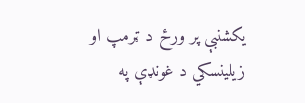یکشنبې پر ورځ د ټرمپ او زیلینسکي د غونډې په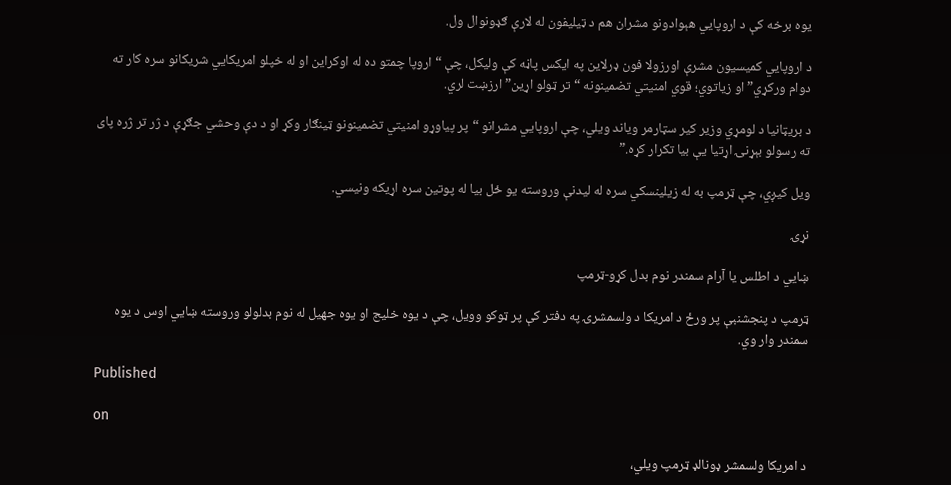یوه برخه کې د اروپایي هېوادونو مشران هم د ټیلیفون له لارې ګډونوال ول.

د اروپایي کمیسیون مشرې اورزولا فون ډرلاین په ایکس پاڼه کې ولیکل، چې “اروپا چمتو ده له اوکراین او له خپلو امریکایي شریکانو سره کار ته دوام ورکړي” او زیاتوي؛ قوي امنیتي تضمینونه “تر ټولو اړین” ارزښت لري.

د بریټانیا د لومړي وزیر کیر سټارمر ویاند ویلي، چې اروپایي مشرانو “پر پیاوړو امنیتي تضمینونو ټینګار وکړ او د دې وحشي جګړې د ژر تر ژره پای ته رسولو بېړنۍ اړتیا یې بیا تکرار کړه.”

ویل کیږي، چې ټرمپ به له زیلینسکي سره له لیدنې وروسته یو ځل بیا له پوتین سره اړیکه ونیسي.

نړۍ

ښايي د اطلس یا آرام سمندر نوم بدل کړو-ټرمپ

ټرمپ د پنجشنبې پر ورځ د امریکا د ولسمشرۍ په دفتر کې پر ټوکو وویل، چې د یوه خلیج او یوه جهیل له نوم بدلولو وروسته ښايي اوس د یوه سمندر وار وي.

Published

on

د امریکا ولسمشر ډونالډ ټرمپ ویلي،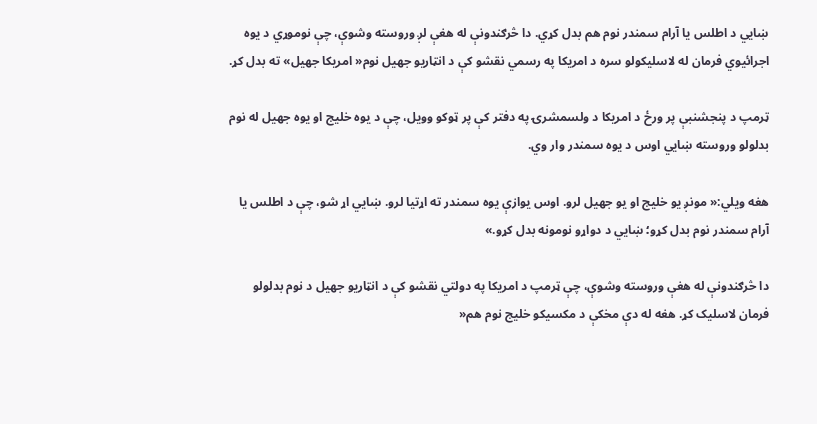ښايي د اطلس یا آرام سمندر نوم هم بدل کړي. دا څرګندونې له هغې لږ وروسته وشوې، چې نوموړي د یوه اجرائیوي فرمان له لاسلیکولو سره د امریکا په رسمي نقشو کې د انټاریو جهیل نوم« امریکا جهیل» ته بدل کړ.

ټرمپ د پنجشنبې پر ورځ د امریکا د ولسمشرۍ په دفتر کې پر ټوکو وویل، چې د یوه خلیج او یوه جهیل له نوم بدلولو وروسته ښايي اوس د یوه سمندر وار وي.

هغه ویلي:« مونږ یو خلیج او یو جهیل لرو. اوس یوازې یوه سمندر ته اړتیا لرو. ښايي اړ شو، چې د اطلس یا آرام سمندر نوم بدل کړو؛ ښايي د دواړو نومونه بدل کړو.»

دا څرګندونې له هغې وروسته وشوې، چې ټرمپ د امریکا په دولتي نقشو کې د انټاریو جهیل د نوم بدلولو فرمان لاسلیک کړ. هغه له دې مخکې د مکسیکو خلیج نوم هم«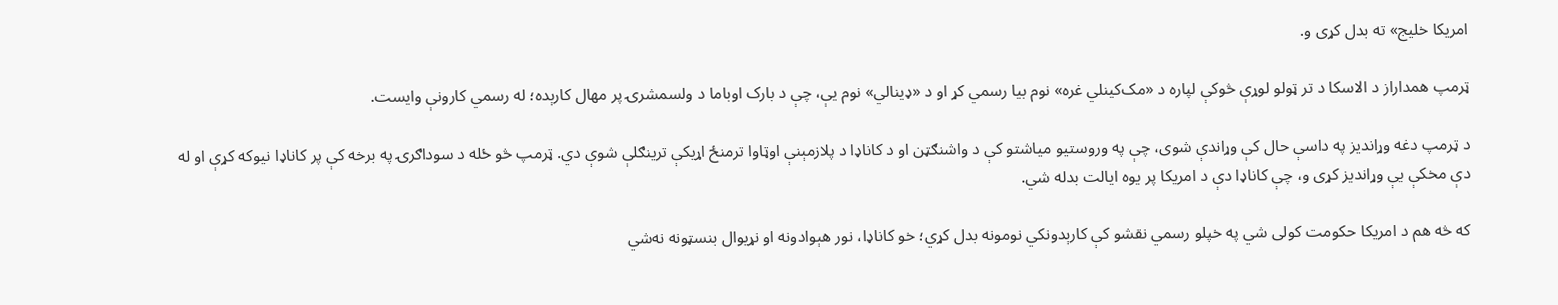امریکا خلیج» ته بدل کړی و.

ټرمپ همداراز د الاسکا د تر ټولو لوړې څوکې لپاره د «مک‌کینلي غره» نوم بیا رسمي کړ او د «ډینالي» نوم یې، چې د بارک اوباما د ولسمشرۍ پر مهال کارېده؛ له رسمي کارونې وایست.

د ټرمپ دغه وړاندیز په داسې حال کې وړاندې شوی، چې په وروستیو میاشتو کې د واشنګټن او د کاناډا د پلازمېنې اوټاوا ترمنځ اړیکې ترینګلې شوې دي. ټرمپ څو ځله د سوداګرۍ په برخه کې پر کاناډا نیوکه کړې او له دې مخکې یې وړاندیز کړی و، چې کاناډا دې د امریکا پر یوه ایالت بدله شي.

که څه هم د امریکا حکومت کولی شي په خپلو رسمي نقشو کې کارېدونکي نومونه بدل کړي؛ خو کاناډا، نور هېوادونه او نړیوال بنسټونه نه‌شي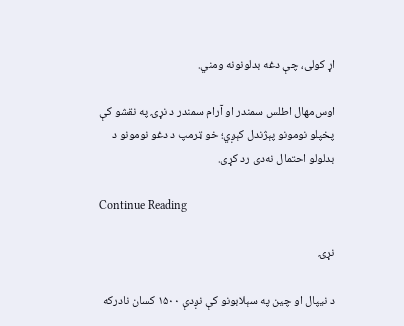اړ کولی، چې دغه بدلونونه ومني.

اوس‌مهال اطلس سمندر او آرام سمندر د نړۍ په نقشو کې پخپلو نومونو پېژندل کېږي؛ خو ټرمپ د دغو نومونو د بدلولو احتمال نه‌دی رد کړی.

Continue Reading

نړۍ

د نیپال او چین په سېلابونو کې نږدې ۱۵۰۰ کسان نادرکه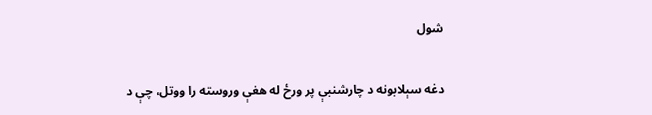شول

دغه سېلابونه د چارشنبې پر ورځ له هغې وروسته را ووتل، چې د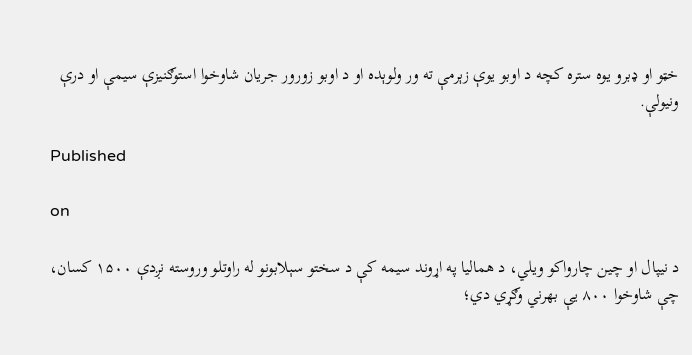خټو او ډبرو یوه ستره کچه د اوبو یوې زېرمې ته ور ولوېده او د اوبو زورور جریان شاوخوا استوګنیزې سیمې او درې ونیولې.

Published

on

د نیپال او چین چارواکو ويلي، د همالیا په اړوند سیمه کې د سختو سېلابونو له راوتلو وروسته نږدې ۱۵۰۰ کسان، چې شاوخوا ۸۰۰ یې بهرني وګړي دي؛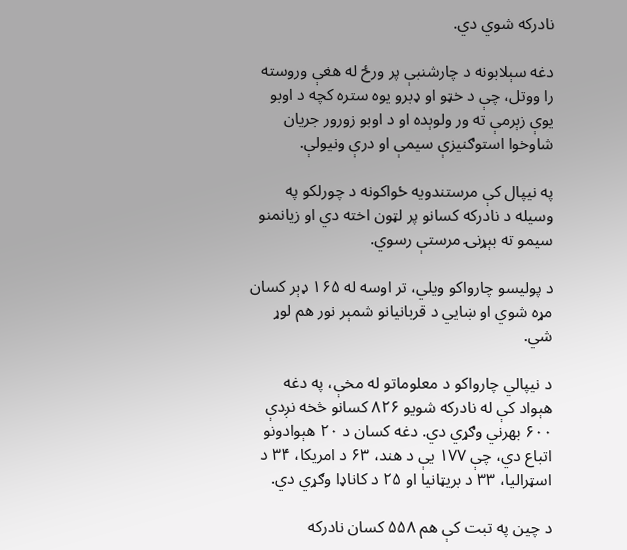نادرکه شوي دي.

دغه سېلابونه د چارشنبې پر ورځ له هغې وروسته را ووتل، چې د خټو او ډبرو یوه ستره کچه د اوبو یوې زېرمې ته ور ولوېده او د اوبو زورور جریان شاوخوا استوګنیزې سیمې او درې ونیولې.

په نیپال کې مرستندویه ځواکونه د چورلکو په وسیله د نادرکه کسانو پر لټون اخته دي او زیانمنو سیمو ته بېړنۍ مرستې رسوي.

د پولیسو چارواکو ويلي، تر اوسه له ۱۶۵ ډېر کسان مړه شوي او ښايي د قربانیانو شمېر نور هم لوړ شي.

د نیپالي چارواکو د معلوماتو له مخې، په دغه هېواد کې له نادرکه شویو ۸۲۶ کسانو څخه نږدې ۶۰۰ بهرني وګړي دي. دغه کسان د ۲۰ هېوادونو اتباع دي، چې ۱۷۷ یې د هند، ۶۳ د امریکا، ۳۴ د اسټرالیا، ۳۳ د بریټانیا او ۲۵ د کاناډا وګړي دي.

د چین په تبت کې هم ۵۵۸ کسان نادرکه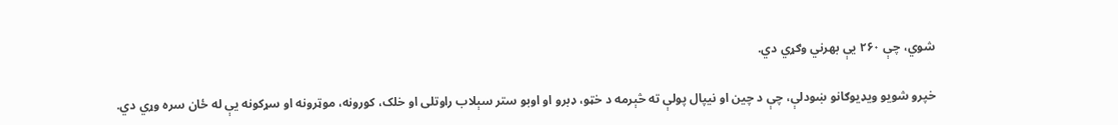شوي، چې ۲۶۰ یې بهرني وګړي دي.

خپرو شویو ویډیوګانو ښودلې، چې د چین او نیپال پولې ته څېرمه د خټو، ډبرو او اوبو ستر سېلاب راوتلی او خلک، کورونه، موټرونه او سړکونه یې له ځان سره وړي دي.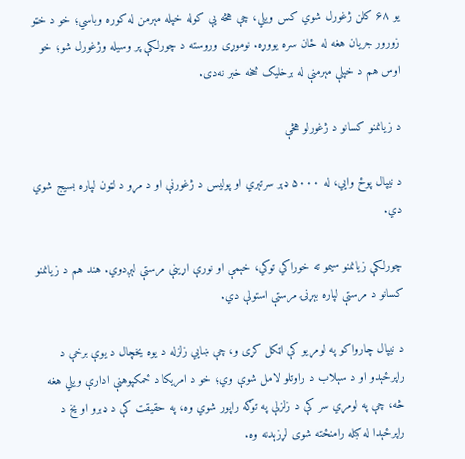یو ۶۸ کلن ژغورل شوي کس ویلي، چې هڅه یې کوله خپله مېرمن له کوره وباسي؛ خو د خټو زورور جریان هغه له ځان سره یووړه. نوموړی وروسته د چورلکې پر وسیله وژغورل شو؛ خو اوس هم د خپلې مېرمنې له برخلیک څخه خبر نه‌دی.

د زیانمنو کسانو د ژغورلو هڅې

د نیپال پوځ وايي، له ۵۰۰۰ ډېر سرتېري او پولیس د ژغورنې او د مړو د لټون لپاره بسیج شوي دي.

چورلکې زیانمنو سیمو ته خوراکي توکي، خېمې او نورې اړینې مرستې لېږدوي. هند هم د زیانمنو کسانو د مرستې لپاره بېړنۍ مرستې استولې دي.

د نیپال چارواکو په لومړیو کې اټکل کړی و، چې ښايي زلزله د یوه یخچال د یوې برخې د راپرځېدو او د سېلاب د راوتلو لامل شوې وي؛ خو د امریکا د ځمکپوهنې ادارې ویلي هغه څه، چې په لومړي سر کې د زلزلې په توګه راپور شوي وه، په حقیقت کې د ډبرو او یخ د راپرځېدا له کبله رامنځته شوی لړزېدنه وه.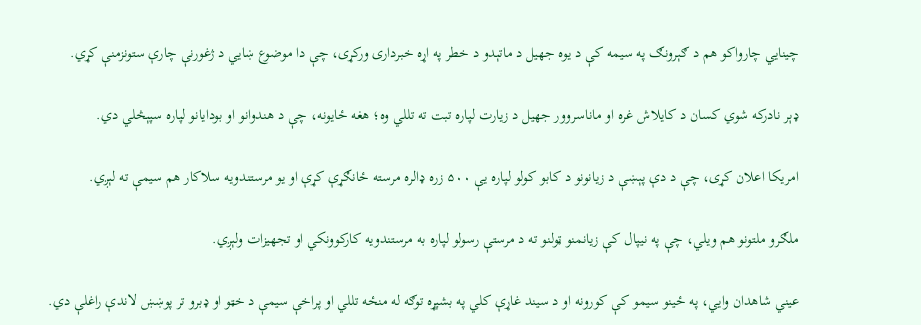چینايي چارواکو هم د ګېرونګ په سیمه کې د یوه جهیل د ماتېدو د خطر په اړه خبرداری ورکړی، چې دا موضوع ښايي د ژغورنې چارې ستونزمنې کړي.

ډېر نادرکه شوي کسان د کایلاش غره او ماناسروور جهیل د زیارت لپاره تبت ته تللي وه؛ هغه ځایونه، چې د هندوانو او بودایانو لپاره سپېڅلي دي.

امریکا اعلان کړی، چې د دې پېښې د زیانونو د کابو کولو لپاره یې ۵۰۰ زره ډالره مرسته ځانګړې کړې او یو مرستندویه سلاکار هم سیمې ته لېږي.

ملګرو ملتونو هم ویلي، چې په نیپال کې زیانمنو ټولنو ته د مرستې رسولو لپاره به مرستندویه کارکوونکي او تجهیزات ولېږي.

عیني شاهدان وايي، په ځینو سیمو کې کورونه او د سیند غاړې کلي په بشپړه توګه له منځه تللي او پراخې سیمې د خټو او ډبرو تر پوښښ لاندې راغلې دي.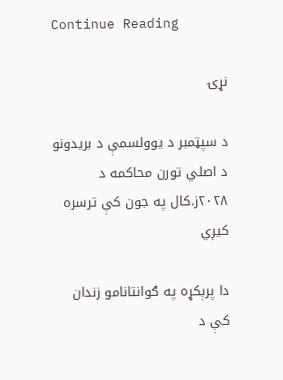Continue Reading

نړۍ

د سپټمبر د یوولسمې د بریدونو د اصلي تورن محاکمه د ۲۰۲۸ز.کال په جون کې ترسره کیږي

دا پرېکړه په ګوانتانامو زندان کې د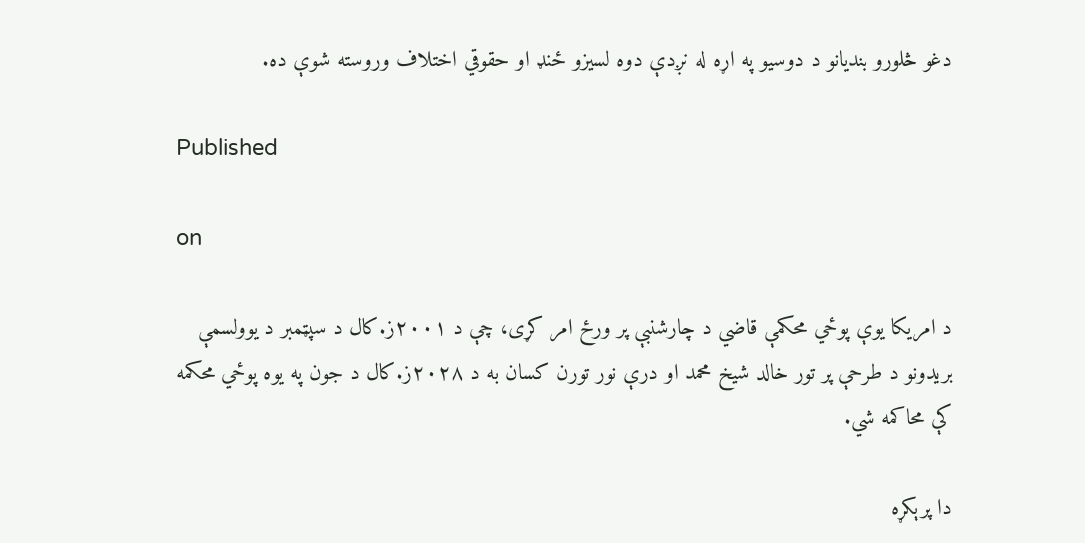دغو څلورو بندیانو د دوسیو په اړه له نږدې دوه لسیزو ځنډ او حقوقي اختلاف وروسته شوې ده.

Published

on

د امریکا یوې پوځي محکمې قاضي د چارشنبې پر ورځ امر کړی، چې د ۲۰۰۱ز.کال د سپټمبر د یوولسمې بریدونو د طرحې پر تور خالد شیخ محمد او درې نور تورن کسان به د ۲۰۲۸ز.کال د جون په یوه پوځي محکمه کې محاکمه شي.

دا پرېکړه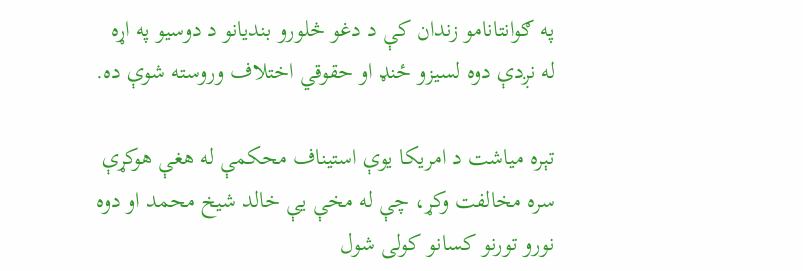په ګوانتانامو زندان کې د دغو څلورو بندیانو د دوسیو په اړه له نږدې دوه لسیزو ځنډ او حقوقي اختلاف وروسته شوې ده.

تېره میاشت د امریکا یوې استیناف محکمې له هغې هوکړې سره مخالفت وکړ، چې له مخې یې خالد شیخ محمد او دوه نورو تورنو کسانو کولی شول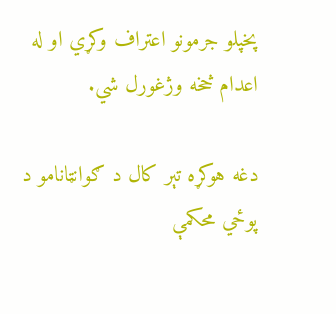پخپلو جرمونو اعتراف وکړي او له اعدام څخه وژغورل شي.

دغه هوکړه تېر کال د ګوانټانامو د پوځي محکمې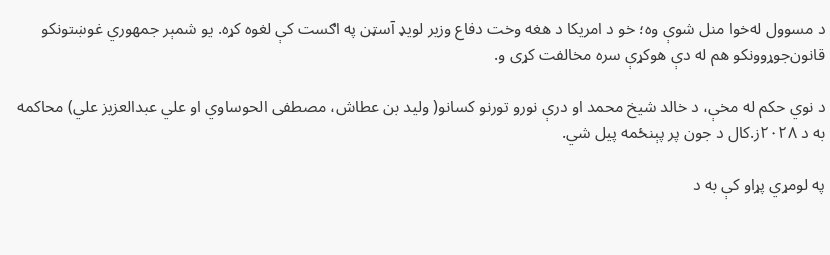د مسوول له‌خوا منل شوې وه؛ خو د امریکا د هغه وخت دفاع وزیر لویډ آسټن په اګست کې لغوه کړه. یو شمېر جمهوري غوښتونکو قانون‌جوړوونکو هم له دې هوکړې سره مخالفت کړی و.

د نوي حکم له مخې، د خالد شیخ محمد او درې نورو تورنو کسانو( ولید بن عطاش، مصطفی الحوساوي او علي عبدالعزیز علي) محاکمه به د ۲۰۲۸ز.کال د جون پر پېنځمه پیل شي.

په لومړي پړاو کې به د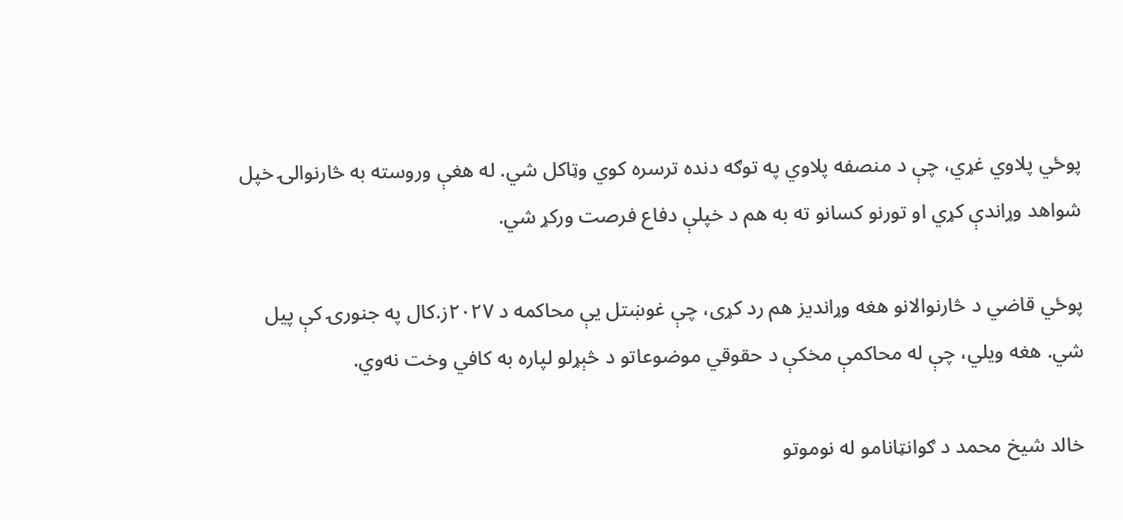پوځي پلاوي غړي، چې د منصفه پلاوي په توګه دنده ترسره کوي وټاکل شي. له هغې وروسته به څارنوالۍ خپل شواهد وړاندې کړي او تورنو کسانو ته به هم د خپلې دفاع فرصت ورکړ شي.

پوځي قاضي د څارنوالانو هغه وړاندیز هم رد کړی، چې غوښتل یې محاکمه د ۲۰۲۷ز.کال په جنورۍ کې پیل شي. هغه ویلي، چې له محاکمې مخکې د حقوقي موضوعاتو د څېړلو لپاره به کافي وخت نه‌وي.

خالد شیخ محمد د ګوانټانامو له نوموتو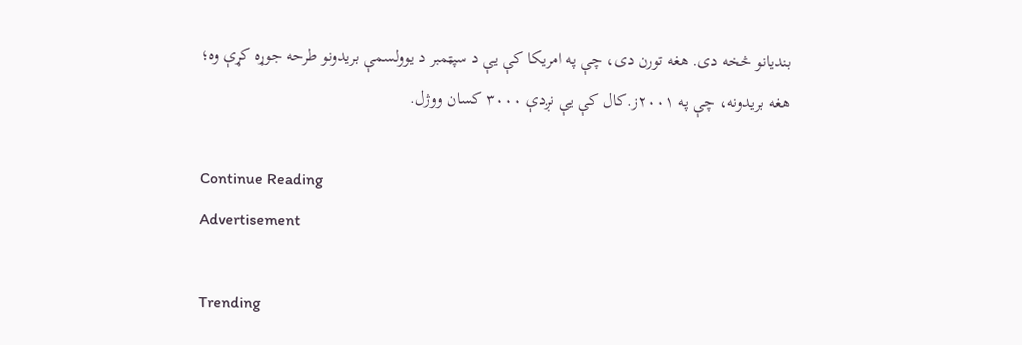بندیانو څخه دی. هغه تورن دی، چې په امریکا کې یې د سپټمبر د یوولسمې بریدونو طرحه جوړه کړې وه؛ هغه بریدونه، چې په ۲۰۰۱ز.کال کې یې نږدې ۳۰۰۰ کسان ووژل.

Continue Reading
Advertisement

Trending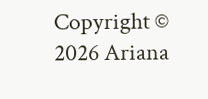Copyright © 2026 Ariana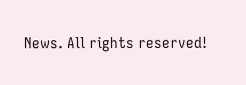News. All rights reserved!